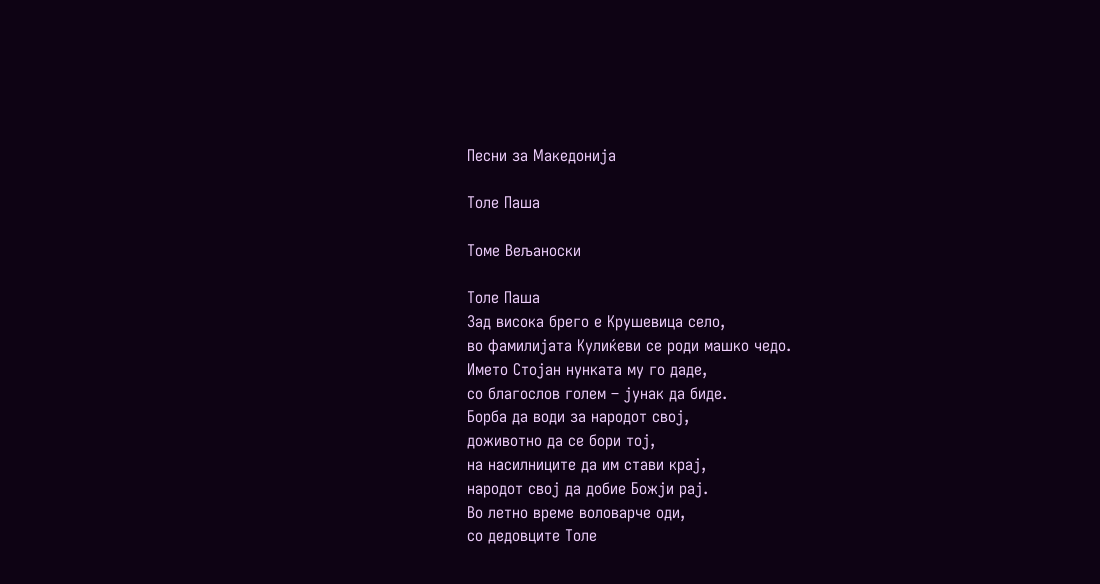Песни за Македонија

Толе Паша

Томе Вељаноски

Толе Паша
Зад висока брего е Крушевица село,
во фамилијата Кулиќеви се роди машко чедо.
Името Стојан нунката му го даде,
со благослов голем – јунак да биде.
Борба да води за народот свој,
доживотно да се бори тој,
на насилниците да им стави крај,
народот свој да добие Божји рај.
Во летно време воловарче оди,
со дедовците Толе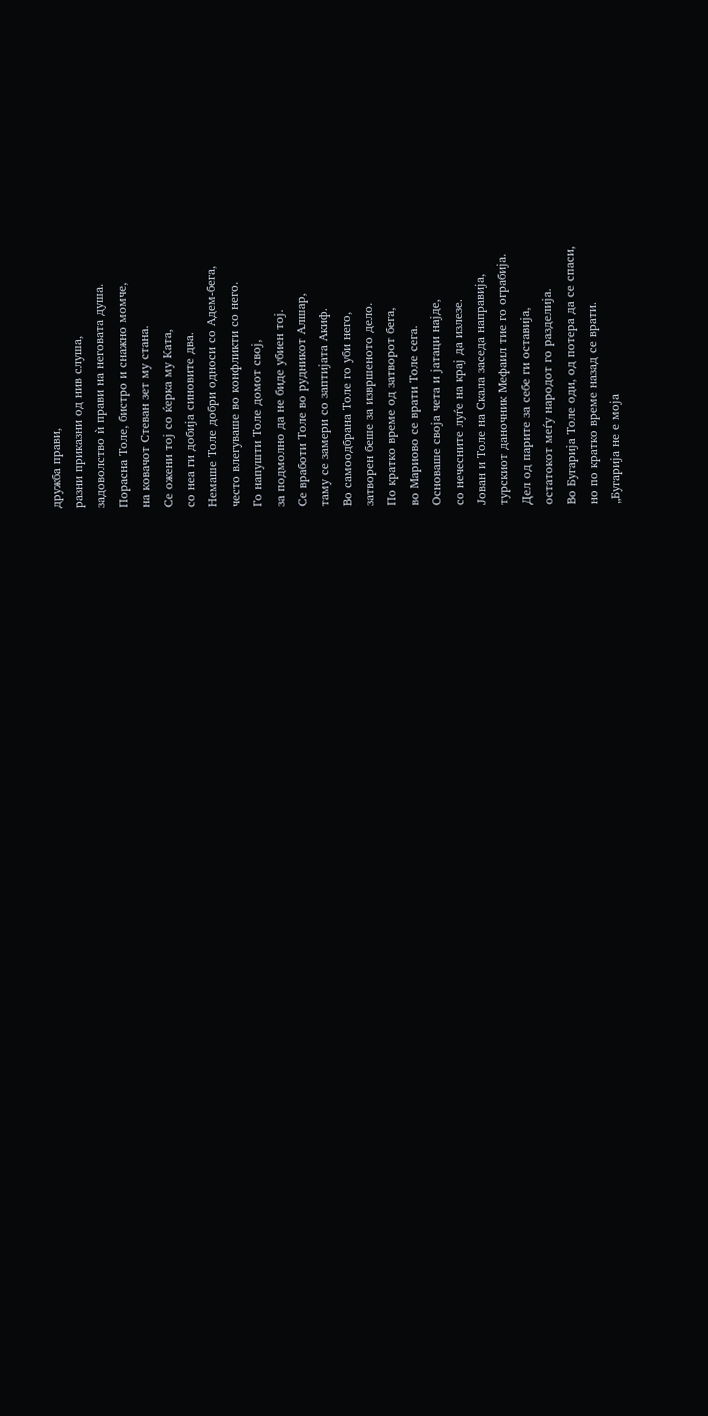дружба прави,
разни приказни од нив слуша,
задоволство ѝ прави на неговата душа.
Порасна Толе, бистро и снажно момче,
на ковачот Стеван зет му стана.
Се ожени тој со ќерка му Ката,
со неа ги добија синовите два.
Немаше Толе добри односи со Адем-бега,
често влегуваше во конфликти со него.
Го напушти Толе домот свој,
за подмолно да не биде убиен тој.
Се вработи Толе во рудникот Алшар,
таму се замери со заптијата Акиф.
Во самоодбрана Толе го уби него,
затворен беше за извршеното дело.
По кратко време од затворот бега,
во Мариово се врати Толе сега.
Основаше своја чета и јатаци најде,
со нечесните луѓе на крај да излезе.
Јован и Толе на Скала заседа направија,
турскиот даночник Мефаил тие го ограбија.
Дел од парите за себе ги оставија,
остатокот меѓу народот го разделија.
Во Бугарија Толе оди, од потера да се спаси,
но по кратко време назад се врати.
„Бугарија не е моја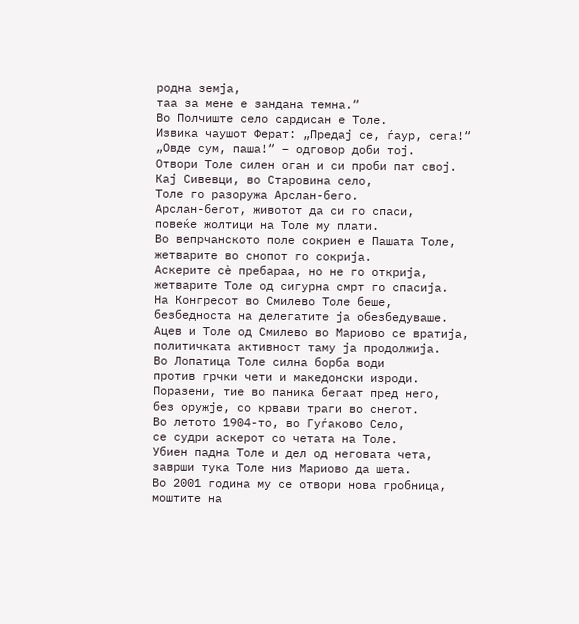родна земја,
таа за мене е зандана темна.“
Во Полчиште село сардисан е Толе.
Извика чаушот Ферат: „Предај се, ѓаур, сега!“
„Овде сум, паша!“ – одговор доби тој.
Отвори Толе силен оган и си проби пат свој.
Кај Сивевци, во Старовина село,
Толе го разоружа Арслан-бего.
Арслан-бегот, животот да си го спаси,
повеќе жолтици на Толе му плати.
Во вепрчанското поле сокриен е Пашата Толе,
жетварите во снопот го сокрија.
Аскерите сè пребараа, но не го открија,
жетварите Толе од сигурна смрт го спасија.
На Конгресот во Смилево Толе беше,
безбедноста на делегатите ја обезбедуваше.
Ацев и Толе од Смилево во Мариово се вратија,
политичката активност таму ја продолжија.
Во Лопатица Толе силна борба води
против грчки чети и македонски изроди.
Поразени, тие во паника бегаат пред него,
без оружје, со крвави траги во снегот.
Во летото 1904-то, во Гуѓаково Село,
се судри аскерот со четата на Толе.
Убиен падна Толе и дел од неговата чета,
заврши тука Толе низ Мариово да шета.
Во 2001 година му се отвори нова гробница,
моштите на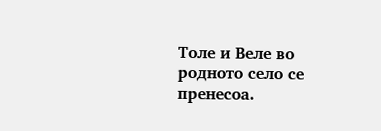Толе и Веле во родното село се пренесоа.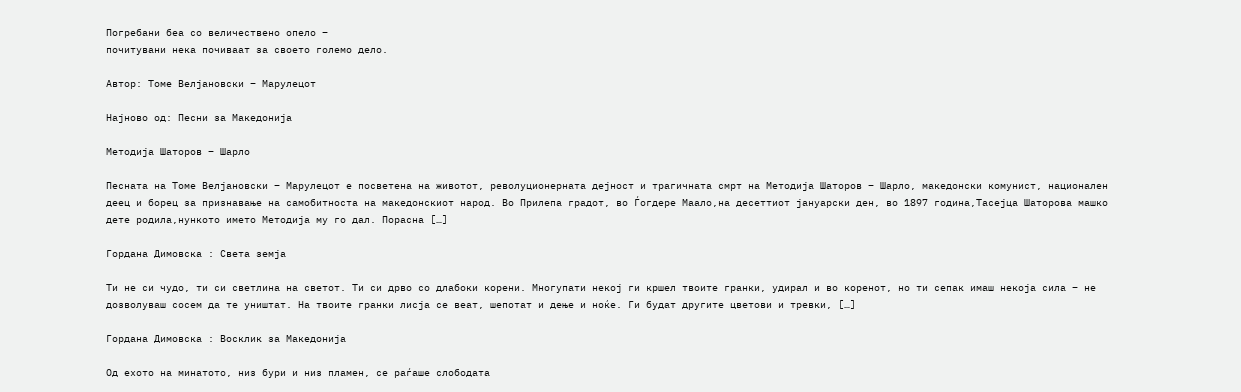Погребани беа со величествено опело –
почитувани нека почиваат за своето големо дело.

Автор: Томе Велјановски – Марулецот

Најново од: Песни за Македонија

Методија Шаторов – Шарло

Песната на Томе Велјановски – Марулецот е посветена на животот, револуционерната дејност и трагичната смрт на Методија Шаторов – Шарло, македонски комунист, национален деец и борец за признавање на самобитноста на македонскиот народ. Во Прилепа градот, во Ѓогдере Маало,на десеттиот јануарски ден, во 1897 година,Тасејца Шаторова машко дете родила,нункото името Методија му го дал. Порасна […]

Гордана Димовска : Света земја

Ти не си чудо, ти си светлина на светот. Ти си дрво со длабоки корени. Многупати некој ги кршел твоите гранки, удирал и во коренот, но ти сепак имаш некоја сила – не дозволуваш сосем да те уништат. На твоите гранки лисја се веат, шепотат и дење и ноќе. Ги будат другите цветови и тревки, […]

Гордана Димовска : Восклик за Македонија

Од ехото на минатото, низ бури и низ пламен, се раѓаше слободата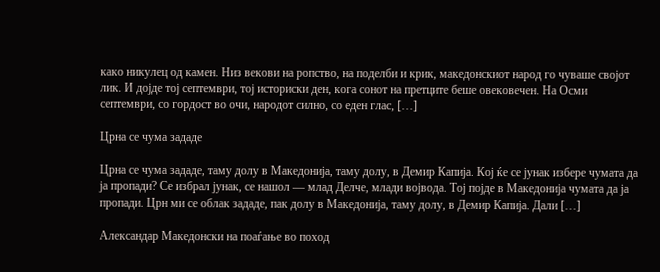како никулец од камен. Низ векови на ропство, на поделби и крик, македонскиот народ го чуваше својот лик. И дојде тој септември, тој историски ден, кога сонот на претците беше овековечен. На Осми септември, со гордост во очи, народот силно, со еден глас, […]

Црна се чума зададе

Црна се чума зададе, таму долу в Македонија, таму долу, в Демир Капија. Кој ќе се јунак избере чумата да ја пропади? Се избрал јунак, се нашол — млад Делче, млади војвода. Тој појде в Македонија чумата да ја пропади. Црн ми се облак зададе, пак долу в Македонија, таму долу, в Демир Капија. Дали […]

Александар Македонски на поаѓање во поход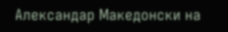Александар Македонски на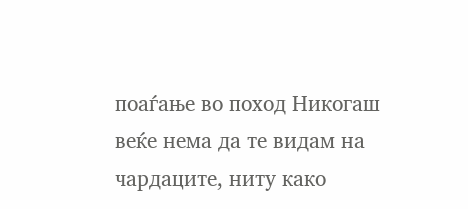поаѓање во поход Никогаш веќе нема да те видам на чардаците, ниту како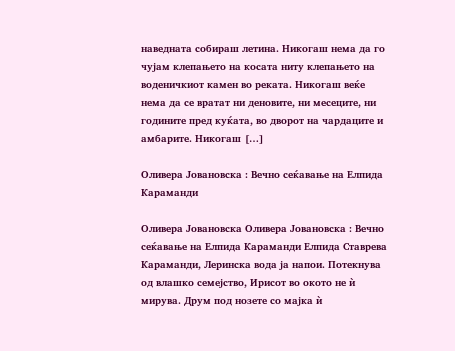наведната собираш летина. Никогаш нема да го чујам клепањето на косата ниту клепањето на воденичкиот камен во реката. Никогаш веќе нема да се вратат ни деновите, ни месеците, ни годините пред куќата, во дворот на чардаците и амбарите. Никогаш […]

Оливера Јовановска : Вечно сеќавање на Елпида Караманди

Оливера Јовановска Оливера Јовановска : Вечно сеќавање на Елпида Караманди Елпида Ставрева Караманди, Леринска вода ја напои. Потекнува од влашко семејство, Ирисот во окото не ѝ мирува. Друм под нозете со мајка ѝ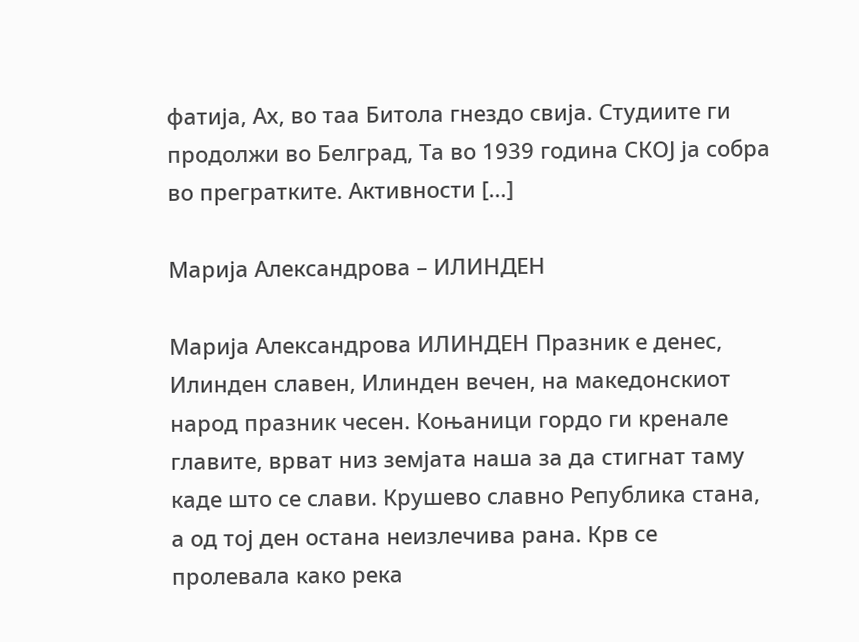фатија, Ах, во таа Битола гнездо свија. Студиите ги продолжи во Белград, Та во 1939 година СКОЈ ја собра во прегратките. Активности […]

Марија Александрова – ИЛИНДЕН

Марија Александрова ИЛИНДЕН Празник е денес, Илинден славен, Илинден вечен, на македонскиот народ празник чесен. Коњаници гордо ги кренале главите, врват низ земјата наша за да стигнат таму каде што се слави. Крушево славно Република стана, а од тој ден остана неизлечива рана. Крв се пролевала како река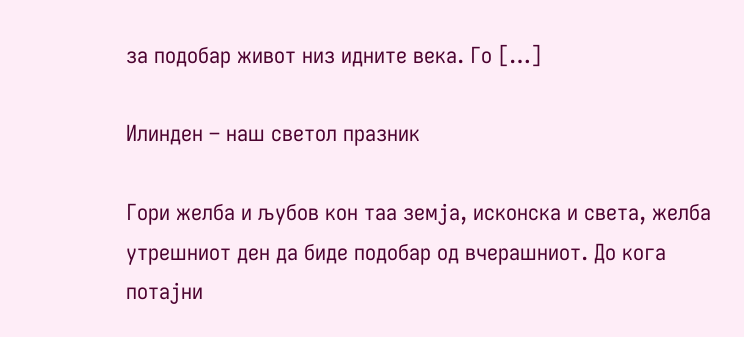за подобар живот низ идните века. Го […]

Илинден – наш светол празник

Гори желба и љубов кон таа земја, исконска и света, желба утрешниот ден да биде подобар од вчерашниот. До кога потајни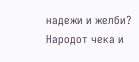надежи и желби? Народот чека и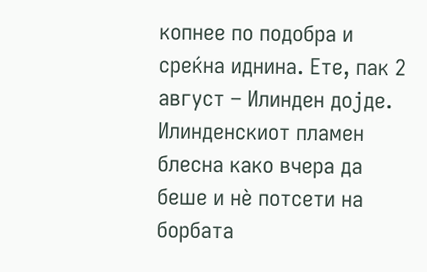копнее по подобра и среќна иднина. Ете, пак 2 август – Илинден дојде. Илинденскиот пламен блесна како вчера да беше и нѐ потсети на борбата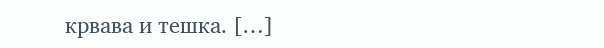крвава и тешка. […]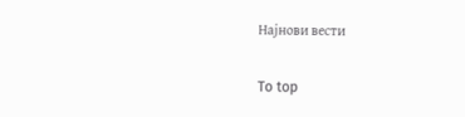Најнови вести

To top